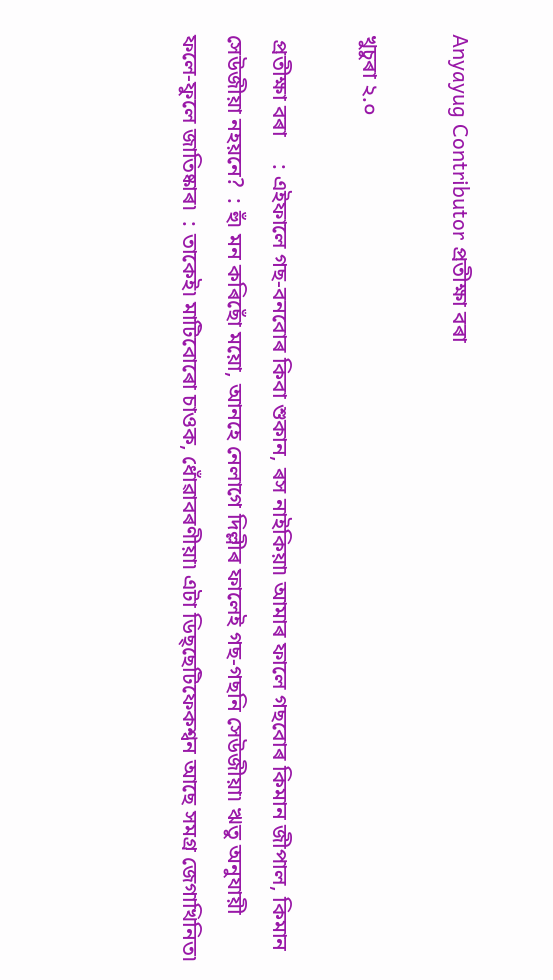Anyayug Contributor প্ৰতীক্ষা বৰা

খুচুৰা ২.০

 প্ৰতীক্ষা বৰা     : এইফালে গছ-বনবোৰ কিবা শুকান, ৰস নাইকিয়া৷ আমাৰ ফালে গছবোৰ কিমান জীপাল, কিমান সেউজীয়া নহয়নে?  : হুঁ৷ মন কৰিছোঁ ময়ো, আনহে নেলাগে দিল্লীৰ ফালেই গছ-গছনি সেউজীয়া৷ ঋতু অনুযায়ী ফলে-ফুলে জাতিষ্কাৰ৷  : তাকেই৷ মাটিবোৰো চাওক, ধোঁৱাবৰণীয়া৷ এটা ডিছ্‌ছেটিফেকশ্বন আছে সমগ্ৰ জেগাখিনিত৷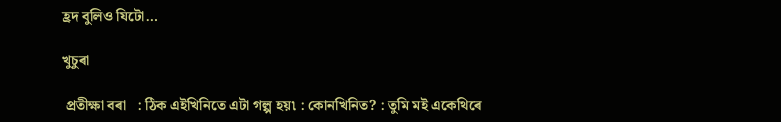হ্ৰদ বুলিও যিটো…

খুচুৰা

 প্ৰতীক্ষা বৰা   : ঠিক এইখিনিতে এটা গল্প হয়৷ : কোনখিনিত? : তুমি মই একেথিৰে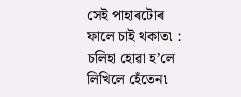সেই পাহাৰটোৰ ফালে চাই থকাত৷ : চলিহা হোৱা হ’লে লিখিলে হেঁতেন৷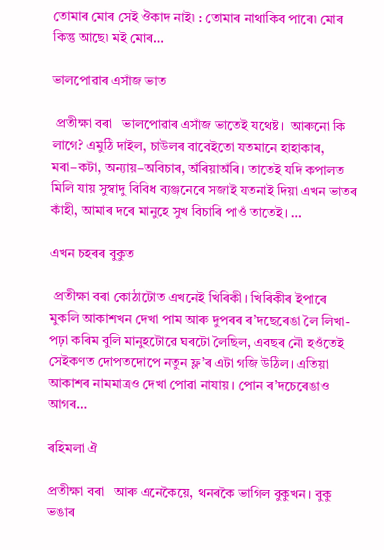তোমাৰ মোৰ সেই ঔকাদ নাই৷ : তোমাৰ নাথাকিব পাৰে৷ মোৰ কিন্তু আছে৷ মই মোৰ…

ভালপোৱাৰ এসাঁজ ভাত

 প্ৰতীক্ষা বৰা   ভালপোৱাৰ এসাঁজ ভাতেই যথেষ্ট।  আৰুনো কি লাগে? এমুঠি দাইল, চাউলৰ বাবেইতো যতমানে হাহাকাৰ, মৰা–কটা, অন্যায়–অবিচাৰ, অঁৰিয়াঅঁৰি। তাতেই যদি কপালত মিলি যায় সুস্বাদু বিবিধ ব্যঞ্জনেৰে সজাই যতনাই দিয়া এখন ভাতৰ কাঁহী, আমাৰ দৰে মানুহে সুখ বিচাৰি পাওঁ তাতেই। …

এখন চহৰৰ বুকুত

 প্ৰতীক্ষা বৰা কোঠাটোত এখনেই খিৰিকী। খিৰিকীৰ ইপাৰে মুকলি আকাশখন দেখা পাম আৰু দুপৰৰ ৰ’দছেৰেঙা লৈ লিখা-পঢ়া কৰিম বুলি মানুহটোৱে ঘৰটো লৈছিল, এবছৰ নৌ হওঁতেই সেইকণত দোপতদোপে নতুন ফ্ল’ৰ এটা গজি উঠিল। এতিয়া আকাশৰ নামমাত্ৰও দেখা পোৱা নাযায়। পোন ৰ’দচেৰেঙাও আগৰ…

ৰহিমলা ঐ

প্ৰতীক্ষা বৰা   আৰু এনেকৈয়ে, থনৰকৈ ভাগিল বুকুখন। বুকু ভঙাৰ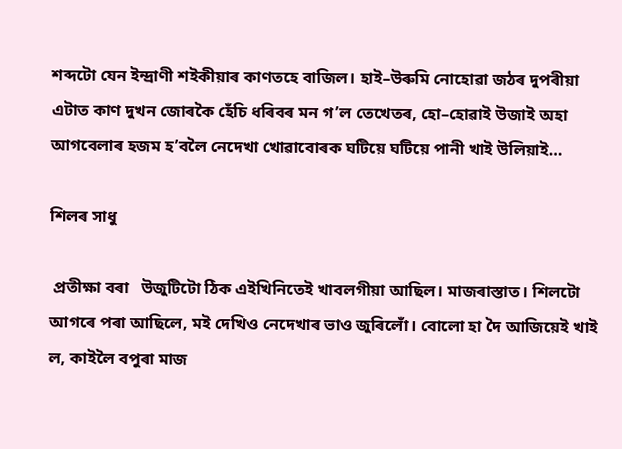শব্দটো যেন ইন্দ্ৰাণী শইকীয়াৰ কাণতহে বাজিল। হাই–উৰুমি নোহোৱা জঠৰ দুপৰীয়া এটাত কাণ দুখন জোৰকৈ হেঁচি ধৰিবৰ মন গ’ল তেখেতৰ, হো–হোৱাই উজাই অহা আগবেলাৰ হজম হ’বলৈ নেদেখা খোৱাবোৰক ঘটিয়ে ঘটিয়ে পানী খাই উলিয়াই…

শিলৰ সাধু

 প্ৰতীক্ষা বৰা   উজুটিটো ঠিক এইখিনিতেই খাবলগীয়া আছিল। মাজৰাস্তাত। শিলটো আগৰে পৰা আছিলে, মই দেখিও নেদেখাৰ ভাও জুৰিলোঁ। বোলো হা দৈ আজিয়েই খাই ল, কাইলৈ বপুৰা মাজ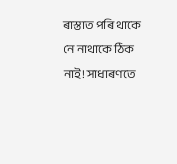ৰাস্তাত পৰি থাকে নে নাথাকে ঠিক নাই! সাধাৰণতে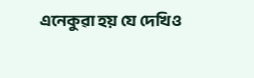এনেকুৱা হয় যে দেখিও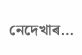নেদেখাৰ…